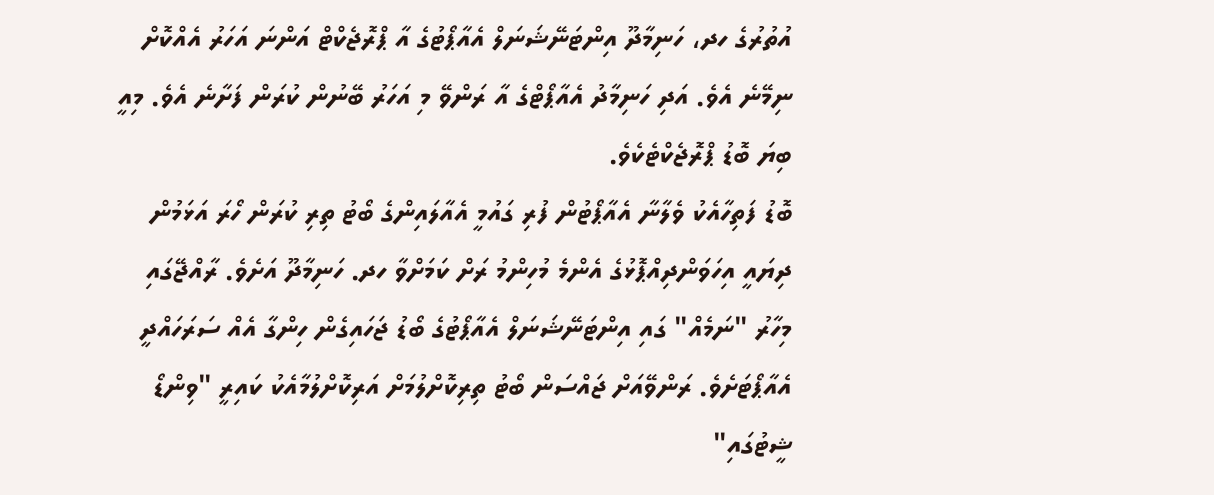އުތުރުގެ ހދ، ހަނިމާދޫ އިންޓަނޭޝަނަލް އެއާޕޯޓުގެ އާ ޕްރޮޖެކްޓް އަންނަ އަހަރު އެއްކޮށް ނިމޭނެ އެވެ. އަދި ހަނިމާދު އެއާޕޯޓްގެ އާ ރަންވޭ މި އަހަރު ބޭނުން ކުރަން ފަށާނެ އެވެ. މިއީ ބިޔަ ބޮޑު ޕްރޮޖެކްޓެކެވެ.
ބޮޑު ފަތިހާއެކު ވެލާނާ އެއާޕޯޓުން ފުރި ގައުމީ އެއާލައިންގެ ބޯޓު ތިރި ކުރަން ހޯރަ އަޅަމުން ދިޔައީ އިހަވަންދިއްޕޮޅުގެ އެންމެ މުހިންމު ރަށް ކަމަށްވާ ހދ. ހަނިމާދޫ އަށެވެ. ރާއްޖޭގައި މިހާރު "ނަމެއް" ގައި އިންޓަނޭޝަނަލް އެއާޕޯޓުގެ ބޯޑު ޖަހައިގެން ހިންގާ އެއް ސަރަހައްދީ އެއާޕޯޓަށެވެ. ރަންވޭއަށް ޖައްސަން ބޯޓު ތިރިކޮށްލުމަށް އަރިކޮށްލުމާއެކު ކައިރީ "ވިންޑޯ ޝީޓުގައި"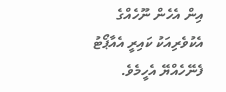އިން އެހެން ނޫހެއްގެ އެކުވެރިއަކު ކައިރީ އެއާޕޯޓު ފެނޭހެއްޔޭ އެހީމެވެ.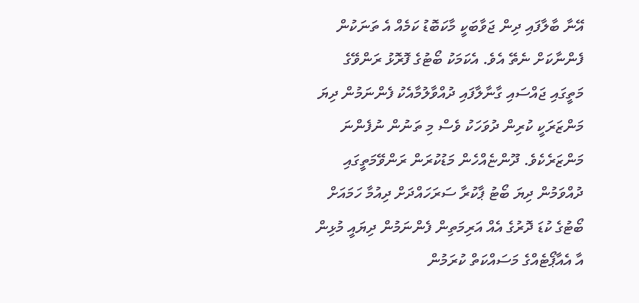އޭނާ ބާލާފައި ދިން ޖަވާބަކީ މާކަބޮޑު ކަމެއް އެ ތަނަކުން ފެންނާކަށް ނެތޭ އެވެ. އެކަމަކު ބޯޓުގެ ފޮރޮޅު ރަންވޭގެ މަތީގައި ޖައްސައި ގާނާލާފައި ދުއްވާލުމާއެކު ފެންނަމުން ދިޔަ މަންޒަރަކީ ކުރިން ދުވަހަކު ވެސް މި ތަނުން ނުފެންނަ މަންޒަރެކެވެ. ދޫންޏެއްހެން މަޑުކުރަން ރަންވޭމަތީގައި ދުއްވަމުން ދިޔަ ބޯޓު ޕާކުރާ ސަރަހައްދަށް ދިއުމާ ހަމައަށް ބޯޓުގެ ކުޑަ ދޮރުގެ އެއް އަރިމަތިން ފެންނަމުން ދިޔައީ މުޅިން އާ އެއާޕޯޓެއްގެ މަސައްކަތް ކުރަމުން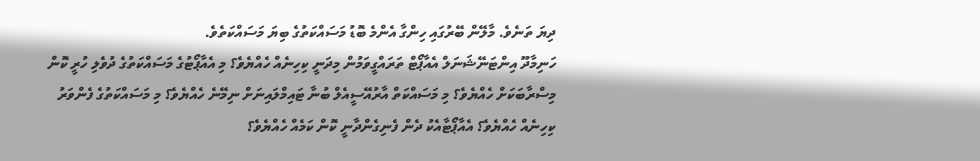ދިޔަ ތަނެވެ. މާލޭން ބޭރުގައި ހިންގާ އެންމެ ބޮޑު މަސައްކަތުގެ ބިޔަ މަސައްކަތެވެ.
ހަނިމާދޫ އިންޓަނޭޝަނަލް އެއާޕޯޓް ތަރައްގީވަމުން މިދަނީ ކިހިނެއް ހެއްޔެވެ؟ މި އެއާޕޯޓުގެ މަސައްކަތުގެ ދުވެލި ހުރީ ކޮން މިސްރާބަކަށް ހެއްޔެވެ؟ މި މަސައްކަތް އާރުއޭސީއެލް ބުނާ ޓައިމްލައިނަށް ނިމޭނެ ހެއްޔެވެ؟ މި މަސައްކަތުގެ ފެންވަރު ކިހިނެއް ހެއްޔެވެ؟ އެއާޕޯޓާއެކު ދެން ފެނިގެންދާނީ ކޮން ކަމެއް ހެއްޔެވެ؟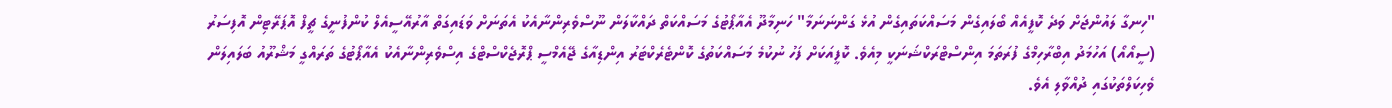"ހިނގާ ލައުންޖަށް ވަދެ ކޮފީއެއް ބޯލައިގެން މަސައްކަތައިގެން އުޅެ ގަންނަނަމާ" ހަނިމާދޫ އެއާޕޯޓުގެ މަސައްކަތް ދައްކާލަން ނޫސްވެރިންނާއެކު އެތަނަށް ވަޑައިގަތް އާރުއޭސީއެލް ކުންފުނީގެ ޗީފް އޮޕަރޭޓިން އޮފިސަރު (ސީއޯއޯ) އަހުމަދު އިބްރާހިމްގެ ފުރަތަމަ އިންސްޓްރަކްޝަނަކީ މިއެވެ. ކޮފީއަކަށް ފަހު ނުކުމެ މަސައްކަތުގެ ކޮންޓެރެކްޓަރު އިންޑިއާގެ ޖޭއެމްސީ ޕްރޮޖެކްސްޓްގެ އިސްވެރިންނާއެކު އެއާޕޯޓުގެ ތަރައްގީ މަޝްރޫއު ބަލައިލަން ވެހިކަލްތަކުގައި ދުއްވާލި އެވެ.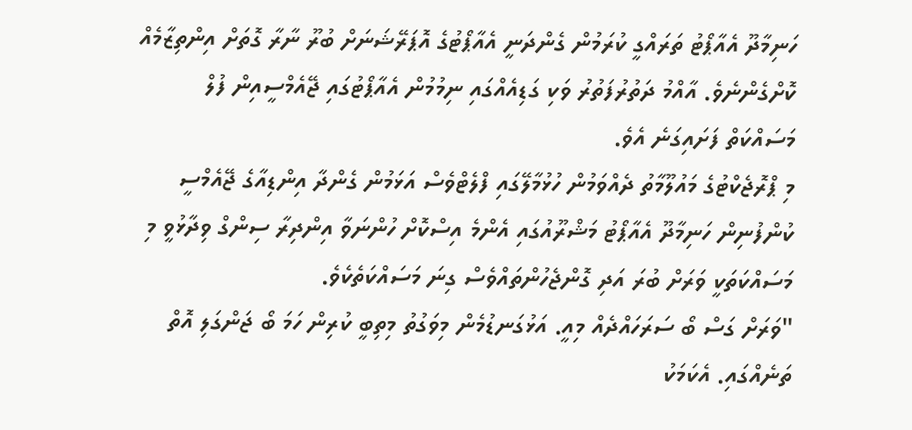ހަނިމާދޫ އެއާޕޯޓު ތަރައްގީ ކުރަމުން ގެންދަނީ އެއާޕޯޓުގެ އޮޕަރޭޝަނަށް ބުރޫ ނާރާ ގޮތަށް އިންތިޒާމެއް ކޮށްގެންނެވެ. އާއްމު ދަތުރުފަތުރު ވަކި ގަޑިއެއްގައި ނިމުމުން އެއާޕޯޓުގައި ޖޭއެމްސީއިން ފުލް މަސައްކަތް ފަށައިގަނެ އެވެ.
މި ޕްރޮޖެކްޓުގެ މައުލޫމާތު ދެއްވަމުން ހުޅުމާލޭގައި ފްލެޓްވެސް އަޅަމުން ގެންދާ އިންޑިއާގެ ޖޭއެމްސީ ކުންފުނިން ހަނިމާދޫ އެއާޕޯޓު މަޝްރޫއުގައި އެންމެ އިސްކޮށް ހުންނަވާ އިންދިރާ ސިންގް ވިދާޅުވީ މި މަސައްކަތަކީ ވަރަށް ބުރަ އަދި ގޮންޖެހުންތައްވެސް ގިނަ މަސައްކަތެކެވެ.
"ވަރަށް ގަސް ބޯ ސަރަހައްދެއް މިއީ. އަޅުގަނޑުމެން މިވަގުތު މިތިބީ ކުރިން ހަމަ ބޯ ޖަންގަލި އޮތް ތަނެއްގައި. އެކަމަކު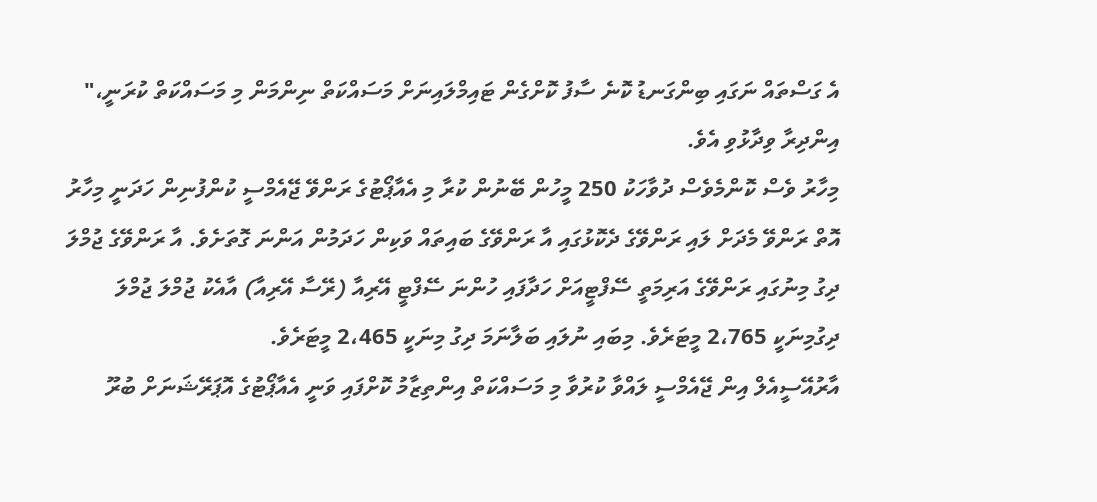އެ ގަސްތައް ނަގައި ބިންގަނޑު ކޮނެ ސާފު ކޮށްގެން ޓައިމްލައިނަށް މަސައްކަތް ނިންމަން މި މަސައްކަތް ކުރަނީ،" އިންދިރާ ވިދާޅުވި އެވެ.
މިހާރު ވެސް ކޮންމެވެސް ދުވާހަކު 250 މީހުން ބޭނުން ކުރާ މި އެއާޕޯޓުގެ ރަންވޭ ޖޭއެމްސީ ކުންފުނިން ހަދަނީ މިހާރު އޮތް ރަންވޭ މެދަށް ލައި ރަންވޭގެ ދެކޮޅުގައި އާ ރަންވޭގެ ބައިތައް ވަކިން ހަދަމުން އަންނަ ގޮތަށެވެ. އާ ރަންވޭގެ ޖުމްލަ ދިގު މިނުގައި ރަންވޭގެ އަރިމަތީ ސޭފްޓީއަށް ހަދާފައި ހުންނަ ސޭފްޓީ އޭރިއާ (ރޭސާ އޭރިއާ) އާއެކު ޖުމްލަ ޖުމްލަ ދިގުމިނަކީ 2،765 މީޓަރެވެ. މިބައި ނުލައި ބަލާނަމަ ދިގު މިނަކީ 2،465 މީޓަރެވެ.
އާރުއޭސީއެލް އިން ޖޭއެމްސީ ލައްވާ ކުރުވާ މި މަސައްކަތް އިންތިޒާމު ކޮށްފައި ވަނީ އެއާޕޯޓުގެ އޮޕަރޭޝަނަށް ބުރޫ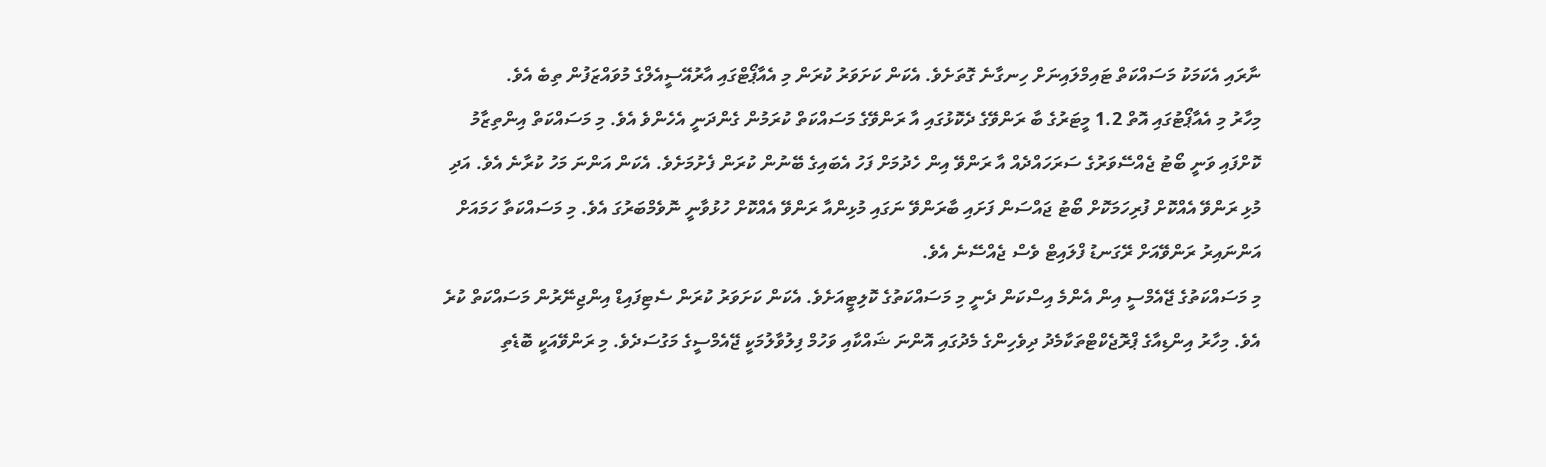ނާރައި އެކަމަކު މަސައްކަތް ޓައިމްލައިނަށް ހިނގާނެ ގޮތަށެވެ. އެކަން ކަށަވަރު ކުރަން މި އެއާޕޯޓްގައި އާރުއޭސީއެލްގެ މުވައްޒަފުން ތިބެ އެވެ.
މިހާރު މި އެއާޕޯޓުގައި އޮތް 1.2 މީޓަރުގެ ބާ ރަންވޭގެ ދެކޮޅުގައި އާ ރަންވޭގެ މަސައްކަތް ކުރަމުން ގެންދަނީ އެހެންވެ އެވެ. މި މަސައްކަތް އިންތިޒާމު ކޮށްފައި ވަނީ ބޯޓު ޖެއްސޭވަރުގެ ސަރަހައްދެއް އާ ރަންވޭ އިން ހެދުމަށް ފަހު އެބައިގެ ބޭނުން ކުރަން ފެށުމަށެވެ. އެކަން އަންނަ މަހު ކުރާނެ އެވެ. އަދި މުޅި ރަންވޭ އެއްކޮށް ފުރިހަމަކޮށް ބޯޓު ޖައްސަން ފަށައި ބާރަންވޭ ނަގައި މުޅިންއާ ރަންވޭ އެއްކޮށް ހުޅުވާނީ ނޮވެމްބަރުގަ އެވެ. މި މަސައްކަތާ ހަމައަށް އަންނައިރު ރަންވޭއަށް ރޭގަނޑު ފްލައިޓް ވެސް ޖެއްސޭނެ އެވެ.
މި މަސައްކަތުގެ ޖޭއެމްސީ އިން އެންމެ އިސްކަން ދެނީ މި މަސައްކަތުގެ ކޮލިޓީއަށެވެ. އެކަން ކަށަވަރު ކުރަން ސެޓިފައިޑް އިންޖިނޭރުން މަސައްކަތް ކުރެ އެވެ. މިހާރު އިންޑިއާގެ ޕްރޮޖެކްޓްތަކާމެދު ދިވެހިންގެ މެދުގައި އޮންނަ ޝައްކާއި ވަހުމް ފިލުވާލުމަކީ ޖޭއެމްސީގެ މަގުސަދެވެ. މި ރަންވޭއަކީ ބޮޑެތި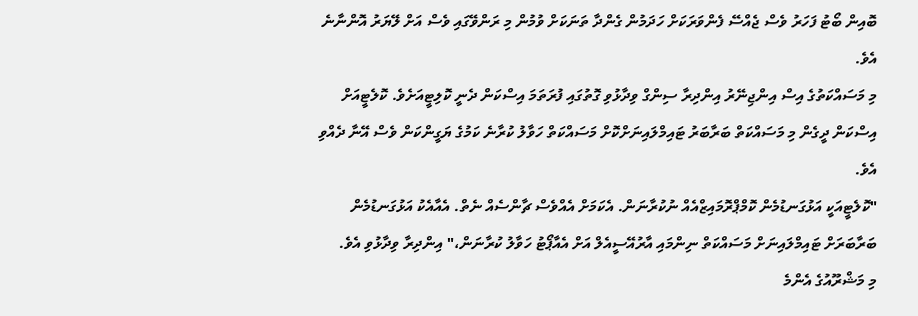ބޮއިން ބޯޓު ފަހަރު ވެސް ޖެއްސޭ ފެންވަރަކަށް ހަދަމުން ގެންދާ ތަނަކަށް ވުމުން މި ރަންވޭގައި ވެސް އަށް ލޭޔަރު އޮންނާނެ އެވެ.
މި މަސައްކަތުގެ އިސް އިންޖިނޭރު އިންދިރާ ސިންގް ވިދާޅުވި ގޮތުގައި ފުރަތަމަ އިސްކަން ދެނީ ކޮލިޓީއަށެވެ. ކޮލެޓީއަށް އިސްކަން ދީގެން މި މަސައްކަތް ބަރާބަރު ޓައިމްލައިނަށްކޮށް މަސައްކަތް ހަވާލު ކުރާނެ ކަމުގެ ޔަގީންކަން ވެސް އޭނާ ދެއްވި އެވެ.
"ކޮލެޓީއަކީ އަޅުގަނޑުމެން ކޮމްޕްރޮމައިޒްއެއް ނުކުރާނަން. އެކަމަށް އެއްވެސް ޗާންސެއް ނެތް. އެއާއެކު އަޅުގަނޑުމެން ބަރާބަރަށް ޓައިމްލައިނަށް މަސައްކަތް ނިންމައި އާރުއޭސީއެލް އަށް އެއާޕޯޓު ހަވާލު ކުރާނަން،" އިންދިރާ ވިދާޅުވި އެވެ.
މި މަޝްރޫއުގެ އެންމެ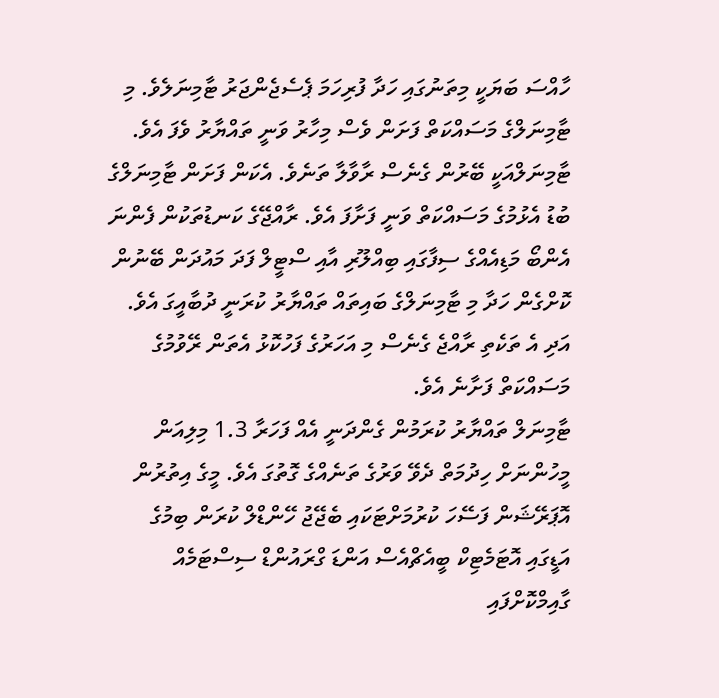ހާއްސަ ބަޔަކީ މިތަނުގައި ހަދާ ފުރިހަމަ ޕެސެޖެންޖަރު ޓާމިނަލެވެ. މި ޓާމިނަލްގެ މަސައްކަތް ފަށަން ވެސް މިހާރު ވަނީ ތައްޔާރު ވެފަ އެވެ. ޓާމިނަލްއަކީ ބޭރުން ގެނެސް ރާވާލާ ތަނެވެ. އެކަން ފަށަން ޓާމިނަލްގެ ބުޑު އެޅުމުގެ މަސައްކަތް ވަނީ ފަށާފަ އެވެ. ރާއްޖޭގެ ކަނޑުތަކުން ފެންނަ އެންބޯ މަޑިއެއްގެ ސިފާގައި ބިއްލޫރި އާއި ސްޓީލް ފަދަ މައުދަން ބޭނުން ކޮށްގެން ހަދާ މި ޓާމިނަލްގެ ބައިތައް ތައްޔާރު ކުރަނީ ދުބާއީގަ އެވެ. އަދި އެ ތަކެތި ރާއްޖެ ގެނެސް މި އަހަރުގެ ފަހުކޮޅު އެތަން ރޭވުމުގެ މަސައްކަތް ފަށާނެ އެވެ.
ޓާމިނަލް ތައްޔާރު ކުރަމުން ގެންދަނީ އެއް ފަހަރާ 1.3 މިލިއަން މީހުންނަށް ހިދުމަތް ދެވޭ ވަރުގެ ތަނެއްގެ ގޮތުގަ އެވެ. މީގެ އިތުރުން އޮޕަރޭޝަން ފަސޭހަ ކުރުމަށްޓަކައި ބެޖޭޖު ހޭންޑްލް ކުރަން ބިމުގެ އަޑީގައި އޮޓަމެޓިކް ބީއެޗްއެސް އަންޑަ ގްރައުންޑް ސިސްޓަމެއް ގާއިމްކޮށްފައި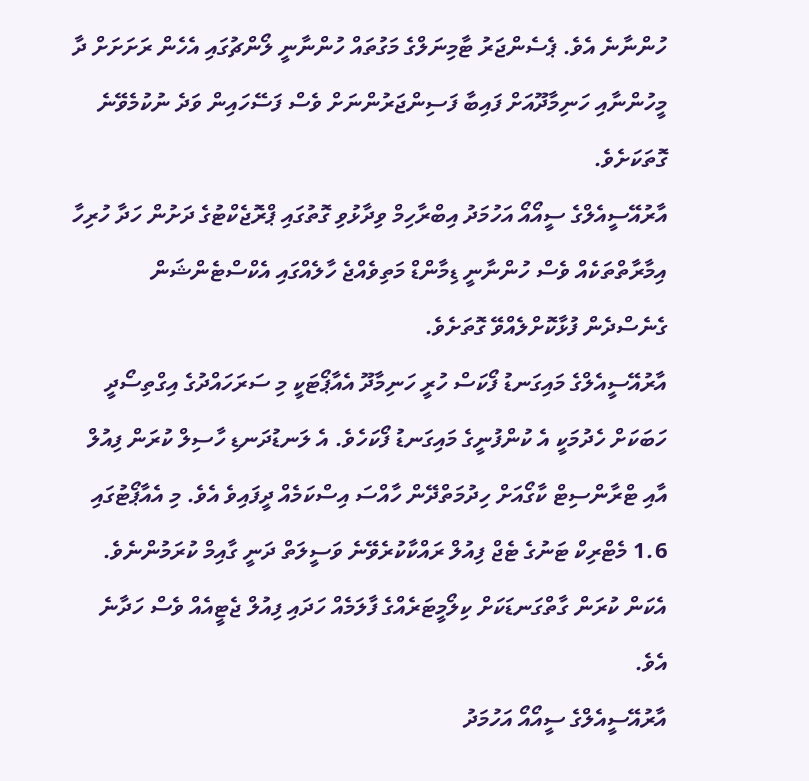ހުންނާނެ އެވެ. ޕެސެންޖަރު ޓާމިނަލްގެ މަގުތައް ހުންނާނީ ލޯންޗުގައި އެހެން ރަށަށަށް ދާ މީހުންނާއި ހަނިމާދޫއަށް ފައިބާ ފަސިންޖަރުންނަށް ވެސް ފަސޭހައިން ވަދެ ނުކުމެވޭނެ ގޮތަކަށެވެ.
އާރުއޭސީއެލްގެ ސީއޯއޯ އަހުމަދު އިބްރާހިމް ވިދާޅުވި ގޮތުގައި ޕްރޮޖެކްޓުގެ ދަށުން ހަދާ ހުރިހާ އިމާރާތްތަކެއް ވެސް ހުންނާނީ ޑިމާންޑް މަތިވެއްޖެ ހާލެއްގައި އެކްސްޓެންޝަން ގެނެސްދެން ފުޅާކޮށްލެއްވޭ ގޮތަށެވެ.
އާރުއޭސީއެލްގެ މައިގަނޑު ފޯކަސް ހުރީ ހަނިމާދޫ އެއާޕޯޓަކީ މި ސަރަހައްދުގެ އިގްތިސޯދީ ހަބަކަށް ހެދުމަކީ އެ ކުންފުނީގެ މައިގަނޑު ފޯކަހެވެ. އެ ލަނޑުދަނޑި ހާސިލް ކުރަން ފިއުލް އާއި ޓްރާންސިޓް ކާގޯއަށް ހިދުމަތްދޭން ހާއްސަ އިސްކަމެއް ދީފައިވެ އެވެ. މި އެއާޕޯޓުގައި 1.6 މެޓްރިކް ޓަނުގެ ޓެޖް ފިއުލް ރައްކާކުރެވޭނެ ވަސީލަތް ދަނީ ގާއިމް ކުރަމުންނެވެ. އެކަން ކުރަން ގާތްގަނޑަކަށް ކިލޯމީޓަރެއްގެ ފާލަމެއް ހަދައި ފިއުލް ޖެޓީއެއް ވެސް ހަދާނެ އެވެ.
އާރުއޭސީއެލްގެ ސީއޯއޯ އަހުމަދު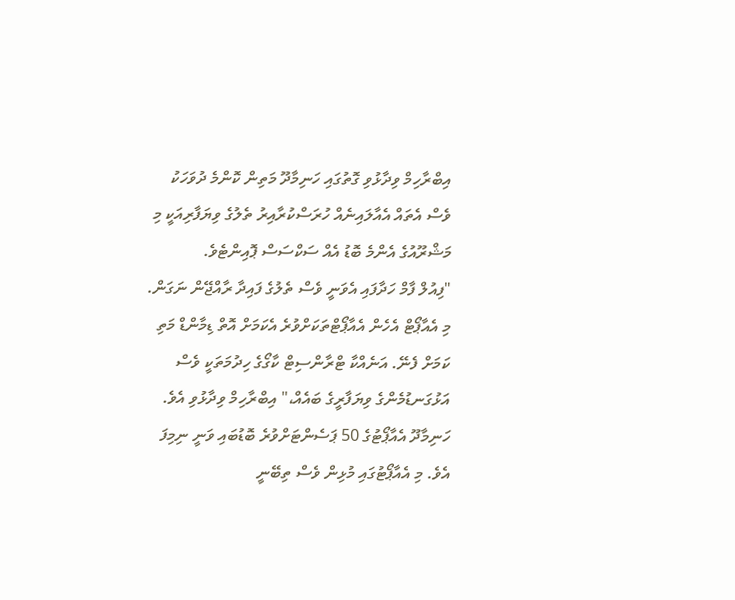އިބްރާހިމް ވިދާޅުވި ގޮތުގައި ހަނިމާދޫ މަތިން ކޮންމެ ދުވަހަކު ވެސް އެތައް އެއާލައިނެއް ހުރަސްކުރާއިރު ތެލުގެ ވިޔަފާރިއަކީ މި މަޝްރޫއުގެ އެންމެ ބޮޑު އެއް ސަކްސަސް ޕޮއިންޓެވެ.
"ފިއުލް ފާމް ހަދާފައި އެވަނީ ވެސް ތެލުގެ ފައިދާ ރާއްޖޭން ނަގަން. މި އެއާޕޯޓް އެހެން އެއާޕޯޓްތަކަށްވުރެ އެކަމަށް އޮތް ޑިމާންޑް މަތި ކަމަށް ފެނޭ. އަނެއްކާ ޓްރާންސިޓް ކާގޯގެ ހިދުމަތަކީ ވެސް އަޅުގަނޑުމެންގެ ވިޔަފާރީގެ ބައެއް،" އިބްރާހިމް ވިދާޅުވި އެވެ.
ހަނިމާދޫ އެއާޕޯޓުގެ 50 ޕަސެންޓަށްވުރެ ބޮޑުބައި ވަނީ ނިމިފަ އެވެ. މި އެއާޕޯޓުގައި މުޅިން ވެސް ތިބޭނީ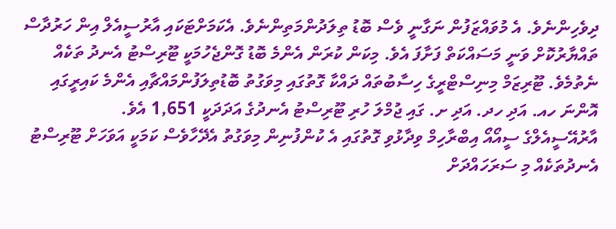ދިވެހިންނެވެ. އެ މުވައްޒަފުން ނަގާނީ ވެސް ބޮޑު ތިލަދުންމަތިންނެވެ. އެކަމަށްޓަކައި އާރުސީއެލް އިން ހަރުދާސް ތައްޔާރުކޮށް ވަނީ މަސައްކަތް ފަށާފަ އެވެ. މިކަން ކުރަން އެންމެ ބޮޑު ގޮންޖެހުމަކީ ޓޫރިސްޓު އެނދު ތަކެއް ނެތުމެވެ. ޓޫރިޒަމް މިނިސްޓްރީގެ ހިސާބުތައް ދައްކާ ގޮތުގައި މިވަގުތު ބޮޑުތިލަފުންމައްޗާއި އެންމެ ކައިރީގައި އޮންނަ ހއ. އަދި ހދ. އަދި ށ. ގައި ޖުމްލަ ހުރި ޓޫރިސްޓު އެނދުގެ އަދަދަކީ 1,651 އެވެ.
އާރުއޭސީއެލްގެ ސީއޯއޯ އިބްރާހިމް ވިދާޅުވި ގޮތުގައި އެ ކުންފުނިން މިވަގުތު އެދޭހާވެސް ކަމަކީ އަވަހަށް ޓޫރިސްޓު އެނދުތަކެއް މި ސަރަހައްދަށް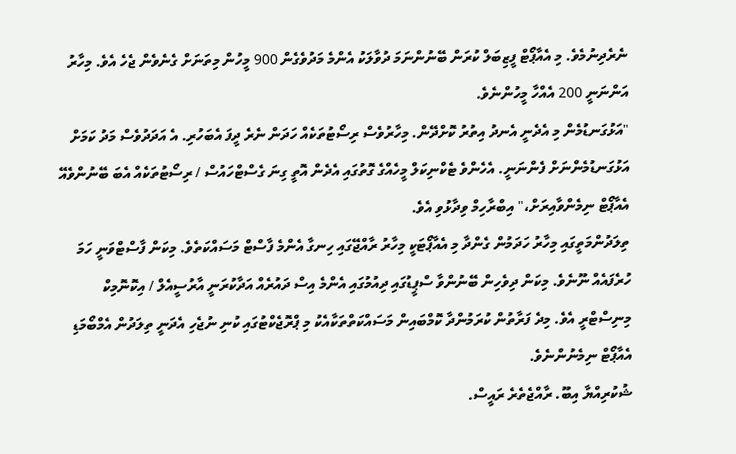ނެރެދިނުމެވެ. މި އެއާޕޯޓް ފީޒިބަލް ކުރަން ބޭނުންނަމަ ދުވާލަކު އެންމެ މަދުވެގެން 900 މީހުން މިތަނަށް ގެނެވެން ޖެހެ އެވެ. މިހާރު އަންނަނީ 200 އެއްހާ މީހުންނެވެ.
"އަޅުގަނޑުމެން މި އެދެނީ އެނދު އިތުރު ކޮށްދޭން. މިހާރުވެސް ރިސޯޓުތަކެއް ހަދަން ނެރެ ދީފަ އެބަހުރި. އެ އަދަދުވެސް މަދު ކަމަށް އަޅުގަނޑުމެންނަށް ފެންނަނީ. އެހެންވެ ޓެކްނިކަލް މީހެއްގެ ގޮތުގައި އެދެން އޮތީ ގިނަ ގެސްޓްހައުސް / ރިސޯޓުތަކެއް އެބަ ބޭނުންވެއޭ އެއާޕޯޓް ނިމެންވާއިރަށް،" އިބްރާހިމް ވިދާޅުވި އެވެ.
ތިލަދުންމަތީގައި މިހާރު ހަދަމުން ގެންދާ މި އެއާޕޯޓަކީ މިހާރު ރާއްޖޭގައި ހިނގާ އެންމެ ފާސްޓް މަސައްކަތެވެ. މިކަން ފާސްޓްވަނީ ހަމަ ހުރެފައެއް ނޫނެވެ. މިކަން ދިވެހިން ބޭނުންވާ ސްޕީޑުގައި ދިއުމުގައި އެންމެ އިސް ދައުރެއް އަދާކުރަނީ އާރުސީއެލް / އިކޮނޮމިކް މިނިސްޓްރީ އެވެ. މިދެ ފަރާތުން ކުރަމުންދާ ކޮމްބައިން މަސައްކަތްތަކާއެކު މި ޕްރޮޖެކްޓުގައި ކުނި ނުޖެހި އެދަނީ ތިލަދުން އެމްބޯމަޑި އެއާޕޯޓް ނިމެނުންނެވެ.
ޝުކުރިއްޔާ އިބޫ. ރާއްޖެތެރެ ރައީސް.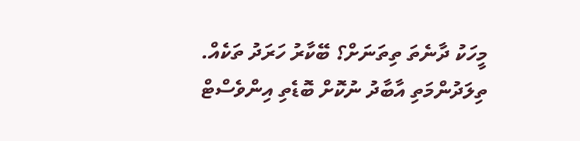މީހަކު ދާނެތަ ތިތަނަށް؟ ބޭކާރު ހަރަދު ތަކެއް. ތިލަދުންމަތި އާބާދު ނުކޮށް ބޮޑެތި އިންވެސްޓް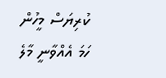ކުރިޔަސް މީހުން ހަމަ އެއްވާނީ މާލެ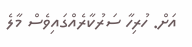އަށް. ހުރިހާ ސަރުކާރެއްގައިވެސް މާލެ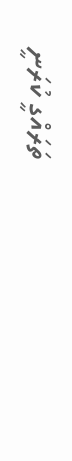ތަރައްގީ ކުރަނީ